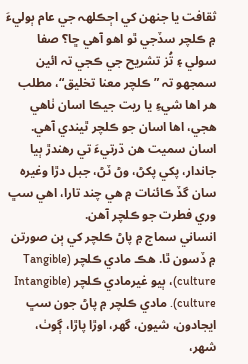ثقافت يا جنھن کي اڄڪلهہ جي عام ٻوليءَ ۾ ڪلچر سڏجي ٿو اھو آھي ڇا؟ صفا سولي ۽ تُز تشريح جي ڪجي تہ ائين سمجهو تہ ”ڪلچر معنا تخليق“، مطلب ھر اھا شيءِ يا ريت جيڪا اسان ٺاھي ھجي، اھا اسان جو ڪلچر ٿيندي آھي. اسان سميت ھن ڌرتيءَ تي رهندڙ ٻيا جاندار، پکي پکڻ، وڻ ٽڻ، جبل دڙا وغيرہ سان گڏ ڪائنات ۾ ھي چند تارا، اھي سڀ وري فطرت جو ڪلچر آھن.
انساني سماج ۾ پاڻ ڪلچر کي ٻن صورتن ۾ ڏسون ٿا. ھڪ مادي ڪلچر (Tangible culture)، ٻيو غيرمادي ڪلچر (Intangible culture). مادي ڪلچر ۾ پاڻ جون سڀ ايجادون، شيون، گهر، اوڙا پاڙا، ڳوٺ، شھر،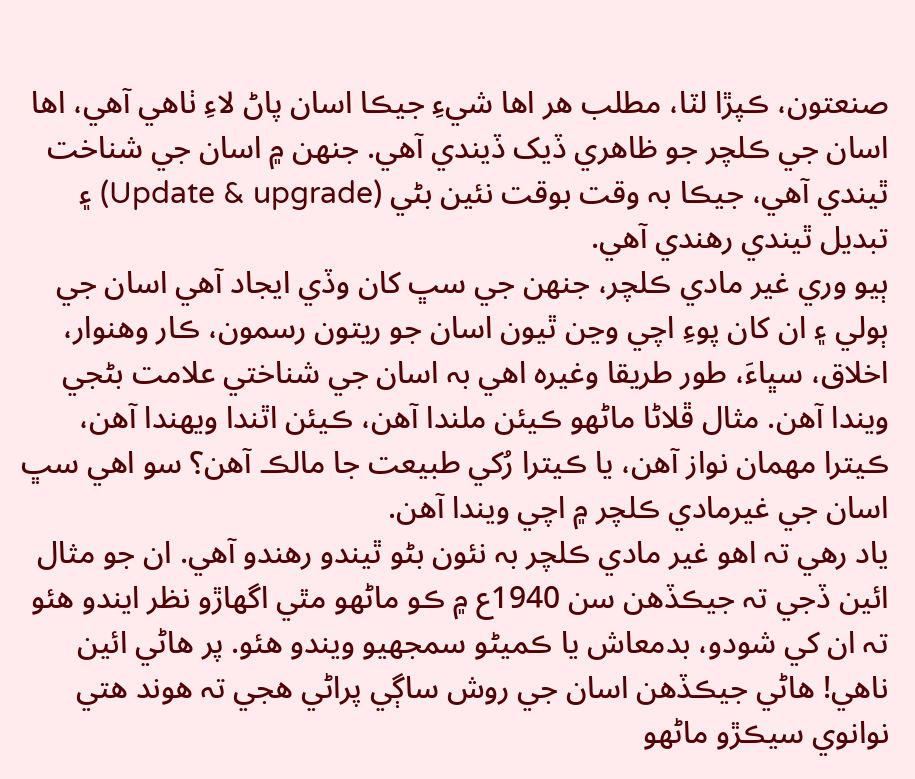صنعتون، ڪپڙا لٽا، مطلب ھر اھا شيءِ جيڪا اسان پاڻ لاءِ ٺاھي آھي، اھا اسان جي ڪلچر جو ظاھري ڏيک ڏيندي آھي. جنھن ۾ اسان جي شناخت ٿيندي آھي، جيڪا بہ وقت بوقت نئين بڻي (Update & upgrade) ۽ تبديل ٿيندي رهندي آھي.
ٻيو وري غير مادي ڪلچر، جنھن جي سڀ کان وڏي ايجاد آھي اسان جي ٻولي ۽ ان کان پوءِ اچي وڃن ٿيون اسان جو ريتون رسمون، ڪار وھنوار، اخلاق، سڀاءَ، طور طريقا وغيرہ اھي بہ اسان جي شناختي علامت بڻجي ويندا آھن. مثال ڦلاڻا ماڻهو ڪيئن ملندا آھن، ڪيئن اٿندا ويھندا آھن، ڪيترا مھمان نواز آھن، يا ڪيترا رُکي طبيعت جا مالڪ آھن؟ سو اھي سڀ اسان جي غيرمادي ڪلچر ۾ اچي ويندا آھن.
ياد رهي تہ اھو غير مادي ڪلچر بہ نئون بڻو ٿيندو رهندو آھي. ان جو مثال ائين ڏجي تہ جيڪڏھن سن 1940ع ۾ ڪو ماڻهو مٿي اگهاڙو نظر ايندو ھئو تہ ان کي شودو، بدمعاش يا ڪميڻو سمجهيو ويندو ھئو. پر ھاڻي ائين ناھي! ھاڻي جيڪڏھن اسان جي روش ساڳي پراڻي ھجي تہ ھوند ھتي نوانوي سيڪڙو ماڻهو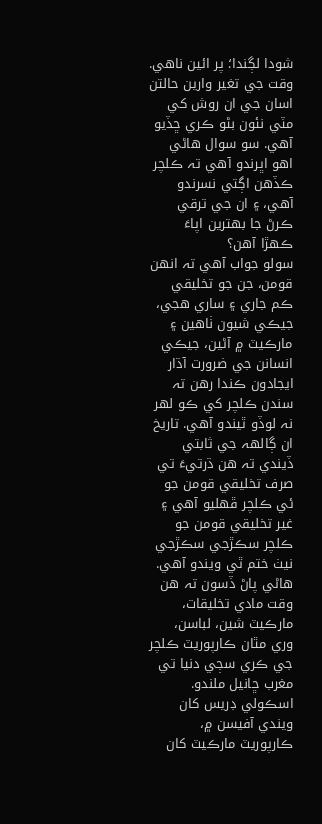شودا لڳندا؛ پر ائين ناھي. وقت جي تغير وارين حالتن اسان جي ان روش کي مٽي نئون بڻو ڪري ڇڏيو آھي. سو سوال ھاڻي اھو اڀرندو آھي تہ ڪلچر ڪڏھن اڳتي نسرندو آھي، ۽ ان جي ترقي ڪرڻ جا بھترين اپاءَ ڪھڙا آھن؟
سولو جواب آھي تہ انهن قومن، جن جو تخليقي ڪم جاري ۽ ساري ھجي، جيڪي شيون ٺاھين ۽ مارڪيٽ ۾ آڻين، جيڪي انسانن جي ضرورت آڌار ايجادون ڪندا رهن تہ سندن ڪلچر کي ڪو لھر نہ لوڏو ٿيندو آھي. تاريخ ان ڳالهہ جي ثابتي ڏيندي تہ ھن ڌرتيءَ تي صرف تخليقي قومن جو ئي ڪلچر ڦھليو آھي ۽ غير تخليقي قومن جو ڪلچر سڪڙجي سڪڙجي نيٺ ختم ٿي ويندو آھي.
ھاڻي پاڻ ڏسون تہ ھن وقت مادي تخليقات، مارڪيٽ شين، لباسن، وري مٿان ڪارپوريٽ ڪلچر جي ڪري سڄي دنيا تي مغرب ڇانيل ملندو. اسڪولي ڊريس کان ويندي آفيسن ۾، ڪارپوريٽ مارڪيٽ کان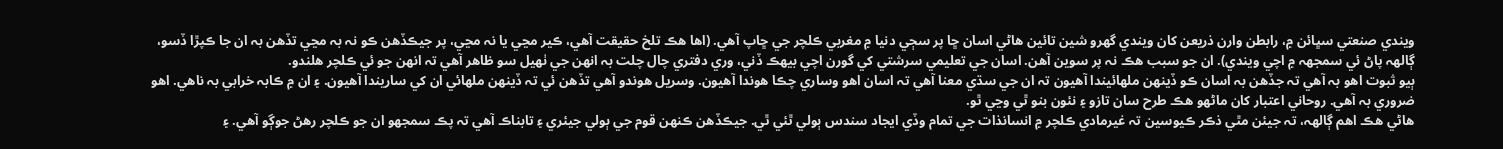ويندي صنعتي سڀائن ۾، رابطن وارن ذريعن کان ويندي گهرو شين تائين ھاڻي اسان ڇا پر سڄي دنيا ۾ مغربي ڪلچر جي ڇاپ آھي. (اھا ھڪ تلخ حقيقت آھي، ڪير مڃي يا نہ مڃي، پر جيڪڏھن ڪو نہ بہ مڃي تڏھن بہ ان جا ڪپڙا ڏسو، ڳالهہ پاڻ ئي سمجهہ ۾ اچي ويندي). ان جو سبب ھڪ نہ پر سوين آھن. اسان جي تعليمي سرشتي کي گورن اچي بيھڪ ڏني، وري دفتري چال چلت بہ انهن جي ٺھيل سو ظاھر آھي تہ انهن جو ئي ڪلچر ھلندو.
ٻيو ثبوت اھو بہ آھي تہ جڏھن بہ اسان ڪو ڏينھن ملهائيندا آھيون تہ ان جي سڌي معنا آھي تہ اسان اھو وساري چڪا ھوندا آھيون. وسريل ھوندو آھي تڏھن ئي تہ ڏينھن ملهائي ان کي ساريندا آھيون. ۽ ان ۾ ڪابہ خرابي بہ ناھي. اھو ضروري بہ آھي. روحاني اعتبار کان ماڻهو ھڪ طرح سان تازو ۽ نئون بنو ٿي وڃي ٿو.
ھاڻي ھڪ اھم ڳالهہ، تہ جيئن مٿي ذڪر ڪيوسين تہ غيرمادي ڪلچر ۾ انسانذات جي تمام وڏي ايجاد سندس ٻولي ٿئي ٿي. جيڪڏھن ڪنھن قوم جي ٻولي جيئري ۽ تابناڪ آھي تہ پڪ سمجهو ان جو ڪلچر رهڻ جوڳو آھي. ۽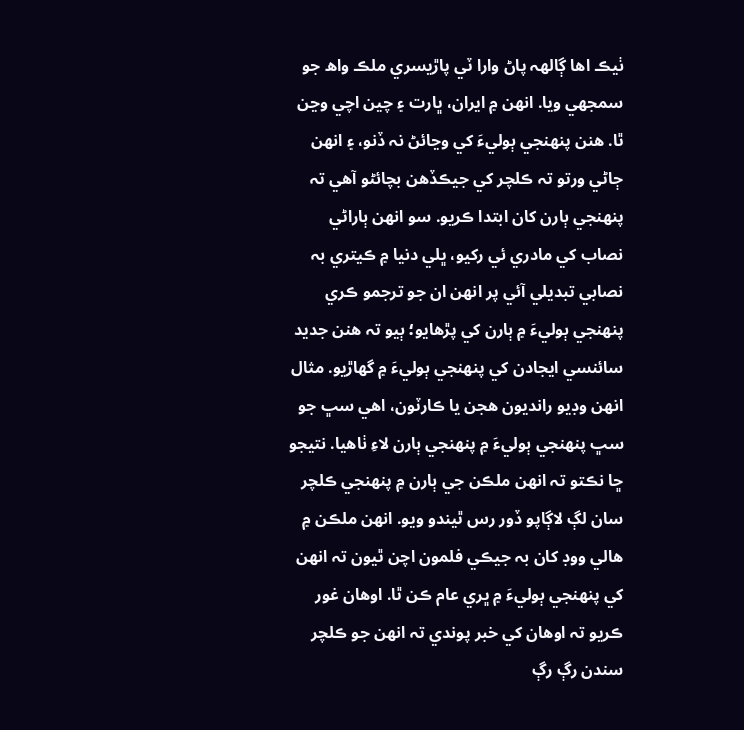ٺيڪ اھا ڳالهہ پاڻ وارا ٽي پاڙيسري ملڪ واھ جو سمجهي ويا. انهن ۾ ايران، ڀارت ۽ چين اچي وڃن ٿا. ھنن پنھنجي ٻوليءَ کي وڃائڻ نہ ڏنو، ۽ انهن ڄاڻي ورتو تہ ڪلچر کي جيڪڏھن بچائڻو آھي تہ پنھنجي ٻارن کان ابتدا ڪريو. سو انهن ٻاراڻي نصاب کي مادري ئي رکيو، ڀلي دنيا ۾ ڪيتري بہ نصابي تبديلي آئي پر انهن ان جو ترجمو ڪري پنھنجي ٻوليءَ ۾ ٻارن کي پڙهايو؛ ٻيو تہ ھنن جديد سائنسي ايجادن کي پنھنجي ٻوليءَ ۾ گهاڙيو. مثال انهن وڊيو رانديون ھجن يا ڪارٽون، اھي سڀ جو سڀ پنھنجي ٻوليءَ ۾ پنھنجي ٻارن لاءِ ٺاھيا. نتيجو ڇا نڪتو تہ انهن ملڪن جي ٻارن ۾ پنھنجي ڪلچر سان لڳ لاڳاپو ڏور رس ٿيندو ويو. انهن ملڪن ۾ ھالي ووڊ کان بہ جيڪي فلمون اچن ٿيون تہ انهن کي پنھنجي ٻوليءَ ۾ ڀري عام ڪن ٿا. اوھان غور ڪريو تہ اوھان کي خبر پوندي تہ انهن جو ڪلچر سندن رڳ رڳ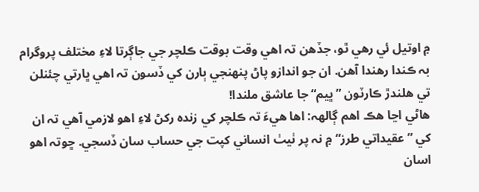۾ اوتيل ئي رهي ٿو، جڏھن تہ اھي وقت بوقت ڪلچر جي جاڳرتا لاءِ مختلف پروگرام بہ ڪندا رهندا آھن. ان جو اندازو پاڻ پنھنجي ٻارن کي ڏسون تہ اھي ڀارتي چئنلن تي ھلندڙ ڪارٽون ”ڀيم“ جا عاشق ملندا!
ھاڻي اڃا ھڪ اھم ڳالهہ: اھا ھيءَ تہ ڪلچر کي زندہ رکڻ لاءِ اھو لازمي آھي تہ ان کي ”عقيداتي طرز“ ۾ نہ پر ٺيٺ انساني کپت جي حساب سان ڏسجي. ڇوتہ اھو اسان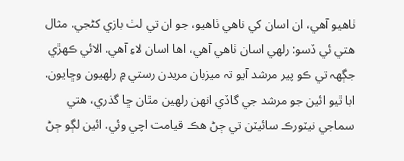ٺاھيو آھي، ان اسان کي ناھي ٺاھيو، جو ان تي لٺ بازي کڻجي. مثال ھتي ئي ڏسو: رلهي اسان ٺاھي آھي، اھا اسان لاءِ آھي. الائي ڪھڙي جڳهہ تي ڪو پير مرشد آيو تہ ميزبان مريدن رستي ۾ رلهيون وڇايون. ابا ٿيو ائين جو مرشد جي گاڏي انهن رلهين مٿان ڇا گذري، ھتي سماجي نيٽورڪ سائيٽن تي ڄڻ ھڪ قيامت اچي وئي. ائين لڳو ڄڻ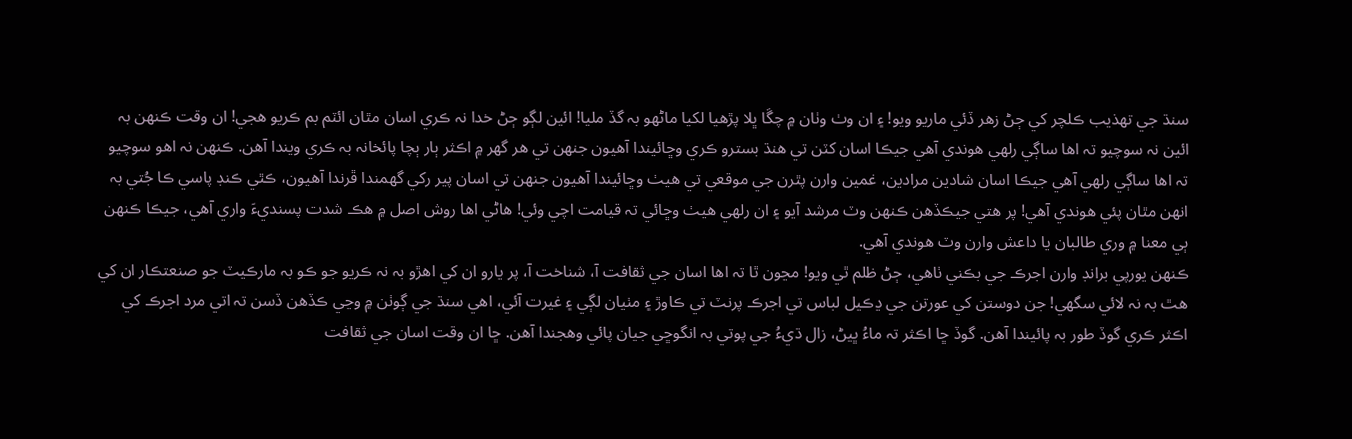سنڌ جي تھذيب ڪلچر کي ڄڻ زھر ڏئي ماريو ويو! ۽ ان وٺ وٺان ۾ چڱا ڀلا پڙهيا لکيا ماڻهو بہ گڏ مليا! ائين لڳو ڄڻ خدا نہ ڪري اسان مٿان ائٽم بم ڪريو ھجي! ان وقت ڪنھن بہ ائين نہ سوچيو تہ اھا ساڳي رلهي ھوندي آھي جيڪا اسان کٽن تي ھنڌ بسترو ڪري وڇائيندا آھيون جنھن تي ھر گهر ۾ اڪثر ٻار ٻچا پائخانہ بہ ڪري ويندا آھن. ڪنھن نہ اھو سوچيو تہ اھا ساڳي رلهي آھي جيڪا اسان شادين مرادين، غمين وارن پٿرن جي موقعي تي ھيٺ وڇائيندا آھيون جنھن تي اسان پير رکي گهمندا ڦرندا آھيون، ڪٿي ڪنڊ پاسي ڪا جُتي بہ انهن مٿان پئي ھوندي آھي! پر ھتي جيڪڏھن ڪنھن وٽ مرشد آيو ۽ ان رلهي ھيٺ وڇائي تہ قيامت اچي وئي! ھاڻي اھا روش اصل ۾ ھڪ شدت پسنديءَ واري آھي، جيڪا ڪنھن ٻي معنا ۾ وري طالبان يا داعش وارن وٽ ھوندي آھي.
ڪنھن يورپي برانڊ وارن اجرڪ جي بڪني ٺاھي، ڄڻ ظلم ٿي ويو! مڃون ٿا تہ اھا اسان جي ثقافت آ، شناخت آ، پر يارو ان کي اھڙو بہ نہ ڪريو جو ڪو بہ مارڪيٽ جو صنعتڪار ان کي ھٿ بہ نہ لائي سگهي! جن دوستن کي عورتن جي ڍڪيل لباس تي اجرڪ پرنٽ تي ڪاوڙ ۽ مٺيان لڳي ۽ غيرت آئي، اھي سنڌ جي ڳوٺن ۾ وڃي ڪڏھن ڏسن تہ اتي مرد اجرڪ کي اڪثر ڪري گوڏ طور بہ پائيندا آھن. گوڏ ڇا اڪثر تہ ماءُ ڀيڻ، زال ڌيءُ جي پوتي بہ انگوڇي جيان پائي وھجندا آھن. ڇا ان وقت اسان جي ثقافت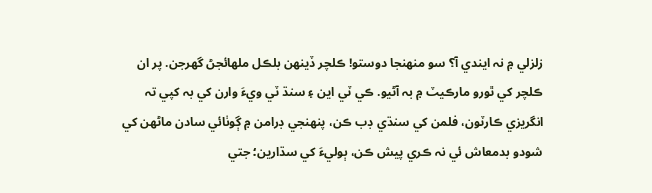زلزلي ۾ نہ ايندي آ؟ سو منھنجا دوستو! ڪلچر ڏينھن بلڪل ملهائجڻ گهرجن. پر ان ڪلچر کي ٿورو مارڪيٽ ۾ بہ آڻيو. ڪي ٽي اين ۽ سنڌ ٽي ويءَ وارن کي بہ کپي تہ انگريزي ڪارٽون، فلمن کي سنڌي ڊب ڪن، پنھنجي ڊرامن ۾ ڳوٺائي سادن ماڻهن کي شودو بدمعاش ئي نہ ڪري پيش ڪن، ٻوليءَ کي سڌارين؛ جتي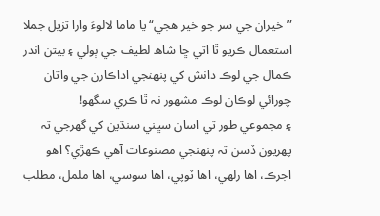”خيران جي سر جو خير ھجي“ يا ماما لالوءَ وارا تزيل جملا استعمال ڪريو ٿا اتي ڇا شاھ لطيف جي ٻولي ۽ بيتن اندر ڪمال جي لوڪ دانش کي پنھنجي اداڪارن جي واتان چورائي لوڪان لوڪ مشھور نہ ٿا ڪري سگهو!
۽ مجموعي طور تي اسان سڀني سنڌين کي گهرجي تہ پھريون ڏسن تہ پنھنجي مصنوعات آھي ڪھڙي؟ اھو اجرڪ، اھا رلهي، اھا ٽوپي، اھا سوسي، اھا ململ، مطلب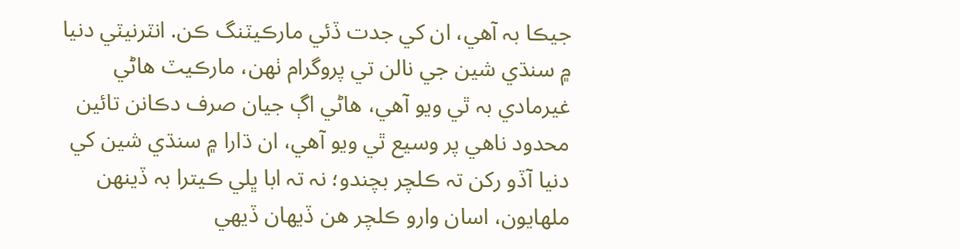جيڪا بہ آھي، ان کي جدت ڏئي مارڪيٽنگ ڪن. انٽرنيٽي دنيا ۾ سنڌي شين جي نالن تي پروگرام ٺھن، مارڪيٽ ھاڻي غيرمادي بہ ٿي ويو آھي، ھاڻي اڳ جيان صرف دڪانن تائين محدود ناھي پر وسيع ٿي ويو آھي، ان ڌارا ۾ سنڌي شين کي دنيا آڏو رکن تہ ڪلچر بچندو؛ نہ تہ ابا ڀلي ڪيترا بہ ڏينھن ملهايون، اسان وارو ڪلچر ھن ڏيھان ڏيھي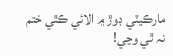مارڪيٽي ڊوڙ ۾ الائي ڪٿي ختم نہ ٿي وڃي!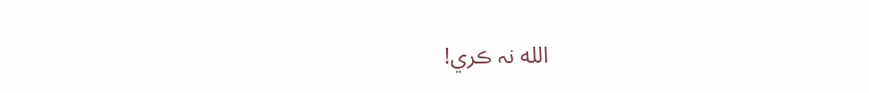الله نہ ڪري!